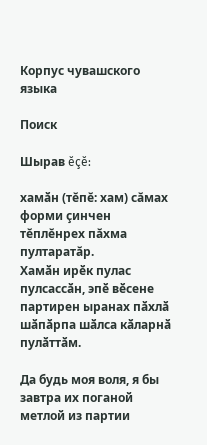Корпус чувашского языка

Поиск

Шырав ĕçĕ:

хамӑн (тĕпĕ: хам) сăмах форми çинчен тĕплĕнрех пăхма пултаратăр.
Хамӑн ирӗк пулас пулсассӑн, эпӗ вӗсене партирен ыранах пӑхлӑ шӑпӑрпа шӑлса кӑларнӑ пулӑттӑм.

Да будь моя воля, я бы завтра их поганой метлой из партии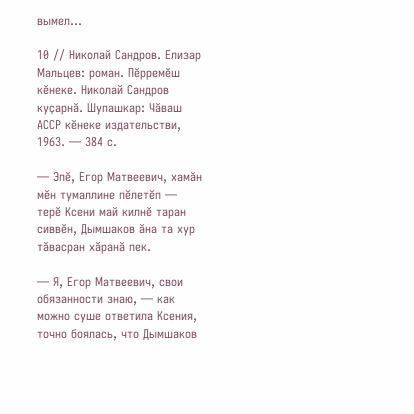вымел…

10 // Николай Сандров. Елизар Мальцев: роман. Пӗрремӗш кӗнеке. Николай Сандров куҫарнӑ. Шупашкар: Чӑваш АССР кӗнеке издательстви, 1963. — 384 с.

— Эпӗ, Егор Матвеевич, хамӑн мӗн тумаллине пӗлетӗп — терӗ Ксени май килнӗ таран сиввӗн, Дымшаков ӑна та хур тӑвасран хӑранӑ пек.

— Я, Егор Матвеевич, свои обязанности знаю, — как можно суше ответила Ксения, точно боялась, что Дымшаков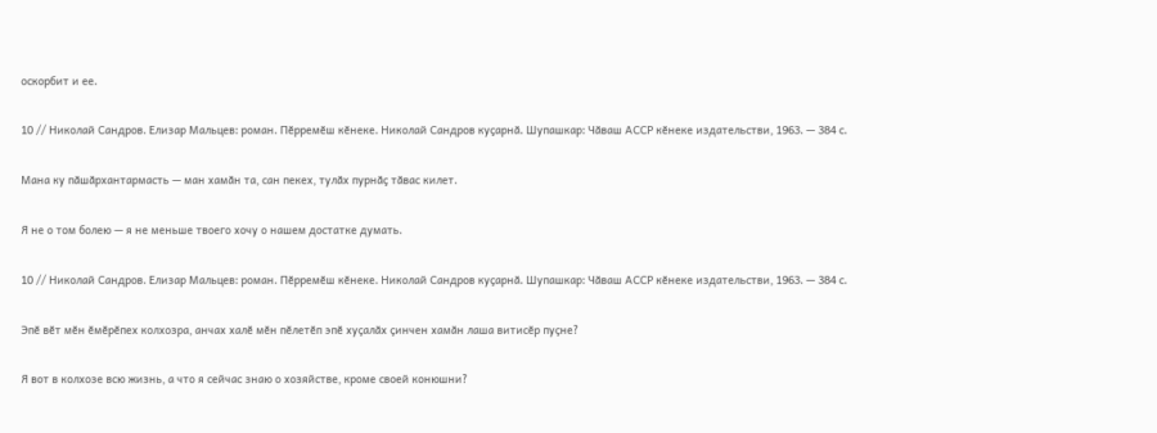оскорбит и ее.

10 // Николай Сандров. Елизар Мальцев: роман. Пӗрремӗш кӗнеке. Николай Сандров куҫарнӑ. Шупашкар: Чӑваш АССР кӗнеке издательстви, 1963. — 384 с.

Мана ку пӑшӑрхантармасть — ман хамӑн та, сан пекех, тулӑх пурнӑҫ тӑвас килет.

Я не о том болею — я не меньше твоего хочу о нашем достатке думать.

10 // Николай Сандров. Елизар Мальцев: роман. Пӗрремӗш кӗнеке. Николай Сандров куҫарнӑ. Шупашкар: Чӑваш АССР кӗнеке издательстви, 1963. — 384 с.

Эпӗ вӗт мӗн ӗмӗрӗпех колхозра, анчах халӗ мӗн пӗлетӗп эпӗ хуҫалӑх ҫинчен хамӑн лаша витисӗр пуҫне?

Я вот в колхозе всю жизнь, а что я сейчас знаю о хозяйстве, кроме своей конюшни?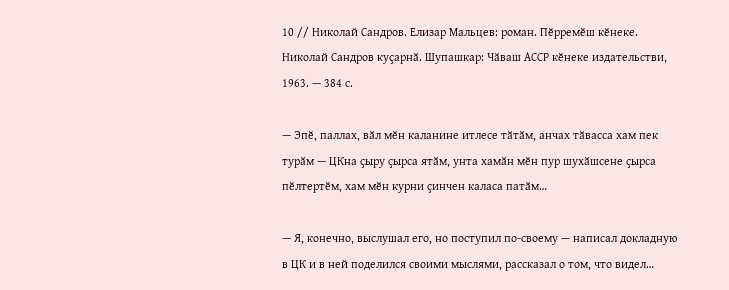10 // Николай Сандров. Елизар Мальцев: роман. Пӗрремӗш кӗнеке. Николай Сандров куҫарнӑ. Шупашкар: Чӑваш АССР кӗнеке издательстви, 1963. — 384 с.

— Эпӗ, паллах, вӑл мӗн каланине итлесе тӑтӑм, анчах тӑвасса хам пек турӑм — ЦКна ҫыру ҫырса ятӑм, унта хамӑн мӗн пур шухӑшсене ҫырса пӗлтертӗм, хам мӗн курни ҫинчен каласа патӑм…

— Я, конечно, выслушал его, но поступил по-своему — написал докладную в ЦК и в ней поделился своими мыслями, рассказал о том, что видел…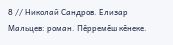8 // Николай Сандров. Елизар Мальцев: роман. Пӗрремӗш кӗнеке.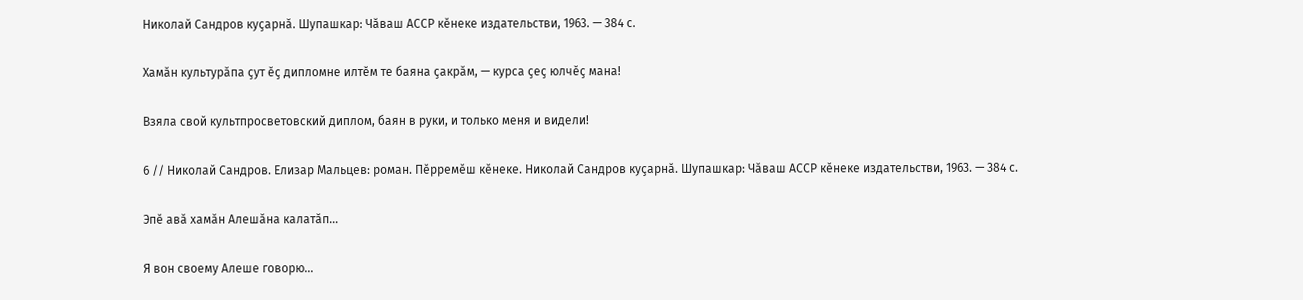Николай Сандров куҫарнӑ. Шупашкар: Чӑваш АССР кӗнеке издательстви, 1963. — 384 с.

Хамӑн культурӑпа ҫут ӗҫ дипломне илтӗм те баяна ҫакрӑм, — курса ҫеҫ юлчӗҫ мана!

Взяла свой культпросветовский диплом, баян в руки, и только меня и видели!

6 // Николай Сандров. Елизар Мальцев: роман. Пӗрремӗш кӗнеке. Николай Сандров куҫарнӑ. Шупашкар: Чӑваш АССР кӗнеке издательстви, 1963. — 384 с.

Эпӗ авӑ хамӑн Алешӑна калатӑп…

Я вон своему Алеше говорю…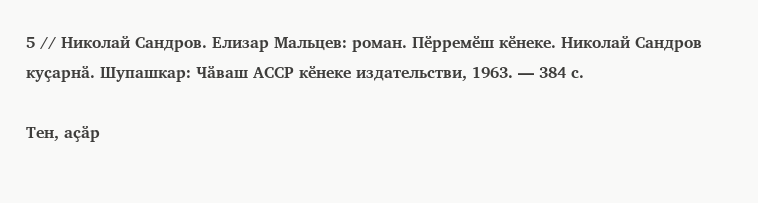5 // Николай Сандров. Елизар Мальцев: роман. Пӗрремӗш кӗнеке. Николай Сандров куҫарнӑ. Шупашкар: Чӑваш АССР кӗнеке издательстви, 1963. — 384 с.

Тен, аҫӑр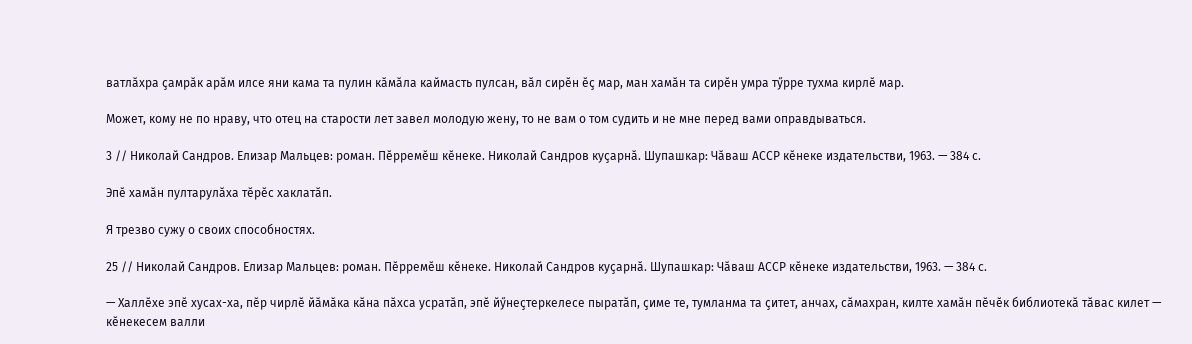ватлӑхра ҫамрӑк арӑм илсе яни кама та пулин кӑмӑла каймасть пулсан, вӑл сирӗн ӗҫ мар, ман хамӑн та сирӗн умра тӳрре тухма кирлӗ мар.

Может, кому не по нраву, что отец на старости лет завел молодую жену, то не вам о том судить и не мне перед вами оправдываться.

3 // Николай Сандров. Елизар Мальцев: роман. Пӗрремӗш кӗнеке. Николай Сандров куҫарнӑ. Шупашкар: Чӑваш АССР кӗнеке издательстви, 1963. — 384 с.

Эпӗ хамӑн пултарулӑха тӗрӗс хаклатӑп.

Я трезво сужу о своих способностях.

25 // Николай Сандров. Елизар Мальцев: роман. Пӗрремӗш кӗнеке. Николай Сандров куҫарнӑ. Шупашкар: Чӑваш АССР кӗнеке издательстви, 1963. — 384 с.

— Халлӗхе эпӗ хусах-ха, пӗр чирлӗ йӑмӑка кӑна пӑхса усратӑп, эпӗ йӳнеҫтеркелесе пыратӑп, ҫиме те, тумланма та ҫитет, анчах, сӑмахран, килте хамӑн пӗчӗк библиотекӑ тӑвас килет — кӗнекесем валли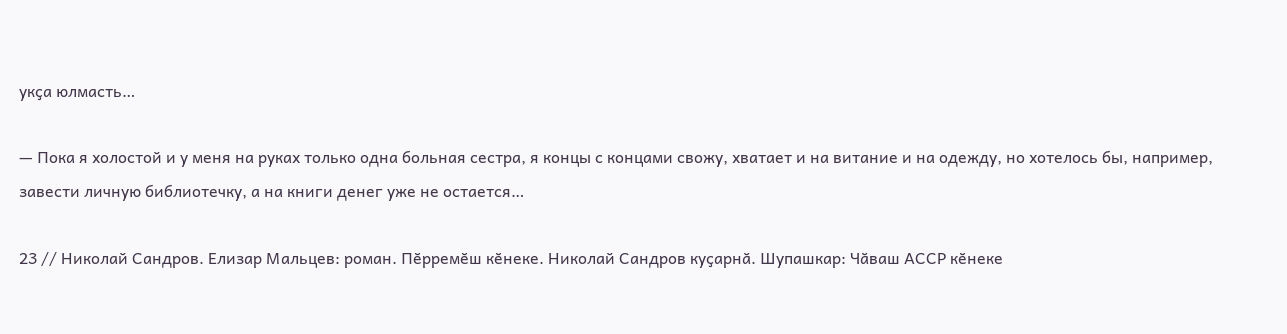укҫа юлмасть…

— Пока я холостой и у меня на руках только одна больная сестра, я концы с концами свожу, хватает и на витание и на одежду, но хотелось бы, например, завести личную библиотечку, а на книги денег уже не остается…

23 // Николай Сандров. Елизар Мальцев: роман. Пӗрремӗш кӗнеке. Николай Сандров куҫарнӑ. Шупашкар: Чӑваш АССР кӗнеке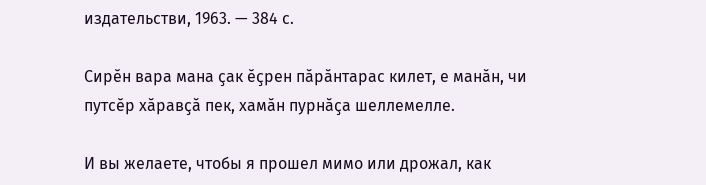издательстви, 1963. — 384 с.

Сирӗн вара мана ҫак ӗҫрен пӑрӑнтарас килет, е манӑн, чи путсӗр хӑравҫӑ пек, хамӑн пурнӑҫа шеллемелле.

И вы желаете, чтобы я прошел мимо или дрожал, как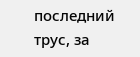последний трус, за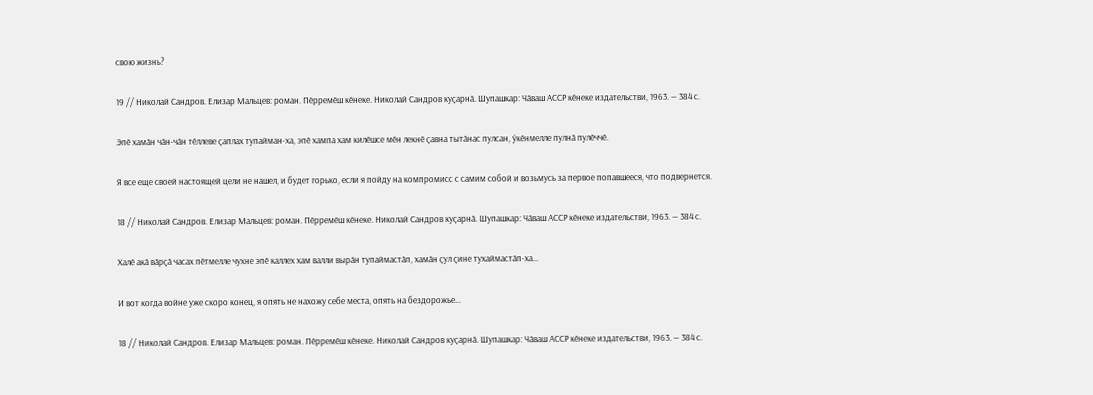свою жизнь?

19 // Николай Сандров. Елизар Мальцев: роман. Пӗрремӗш кӗнеке. Николай Сандров куҫарнӑ. Шупашкар: Чӑваш АССР кӗнеке издательстви, 1963. — 384 с.

Эпӗ хамӑн чӑн-чӑн тӗллеве ҫаплах тупайман-ха, эпӗ хампа хам килӗшсе мӗн лекнӗ ҫавна тытӑнас пулсан, ӳкӗнмелле пулнӑ пулӗччӗ.

Я все еще своей настоящей цели не нашел, и будет горько, если я пойду на компромисс с самим собой и возьмусь за первое попавшееся, что подвернется.

18 // Николай Сандров. Елизар Мальцев: роман. Пӗрремӗш кӗнеке. Николай Сандров куҫарнӑ. Шупашкар: Чӑваш АССР кӗнеке издательстви, 1963. — 384 с.

Халӗ акӑ вӑрҫӑ часах пӗтмелле чухне эпӗ каллех хам валли вырӑн тупаймастӑп, хамӑн ҫул ҫине тухаймастӑп-ха…

И вот когда войне уже скоро конец, я опять не нахожу себе места, опять на бездорожье…

18 // Николай Сандров. Елизар Мальцев: роман. Пӗрремӗш кӗнеке. Николай Сандров куҫарнӑ. Шупашкар: Чӑваш АССР кӗнеке издательстви, 1963. — 384 с.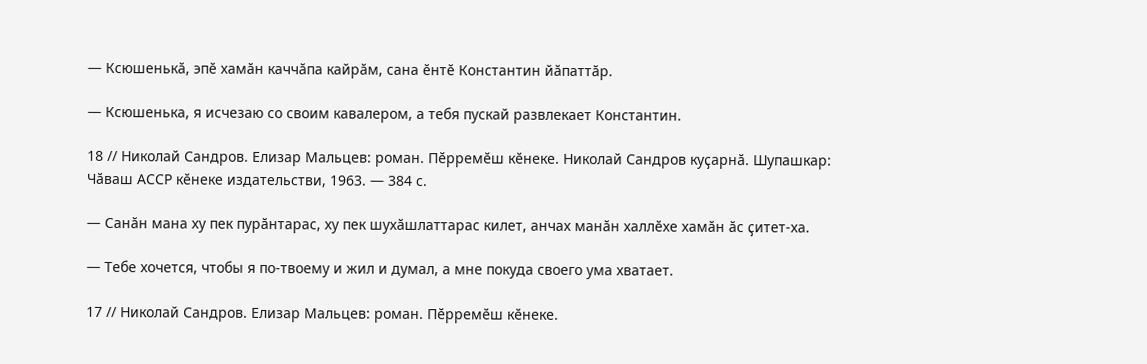— Ксюшенькӑ, эпӗ хамӑн каччӑпа кайрӑм, сана ӗнтӗ Константин йӑпаттӑр.

— Ксюшенька, я исчезаю со своим кавалером, а тебя пускай развлекает Константин.

18 // Николай Сандров. Елизар Мальцев: роман. Пӗрремӗш кӗнеке. Николай Сандров куҫарнӑ. Шупашкар: Чӑваш АССР кӗнеке издательстви, 1963. — 384 с.

— Санӑн мана ху пек пурӑнтарас, ху пек шухӑшлаттарас килет, анчах манӑн халлӗхе хамӑн ӑс ҫитет-ха.

— Тебе хочется, чтобы я по-твоему и жил и думал, а мне покуда своего ума хватает.

17 // Николай Сандров. Елизар Мальцев: роман. Пӗрремӗш кӗнеке.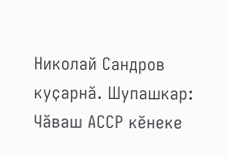Николай Сандров куҫарнӑ. Шупашкар: Чӑваш АССР кӗнеке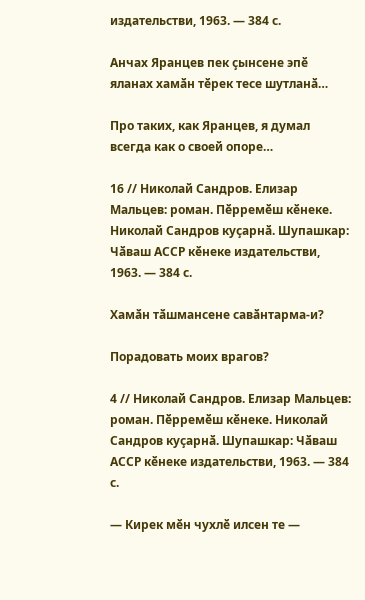издательстви, 1963. — 384 с.

Анчах Яранцев пек ҫынсене эпӗ яланах хамӑн тӗрек тесе шутланӑ…

Про таких, как Яранцев, я думал всегда как о своей опоре…

16 // Николай Сандров. Елизар Мальцев: роман. Пӗрремӗш кӗнеке. Николай Сандров куҫарнӑ. Шупашкар: Чӑваш АССР кӗнеке издательстви, 1963. — 384 с.

Хамӑн тӑшмансене савӑнтарма-и?

Порадовать моих врагов?

4 // Николай Сандров. Елизар Мальцев: роман. Пӗрремӗш кӗнеке. Николай Сандров куҫарнӑ. Шупашкар: Чӑваш АССР кӗнеке издательстви, 1963. — 384 с.

— Кирек мӗн чухлӗ илсен те —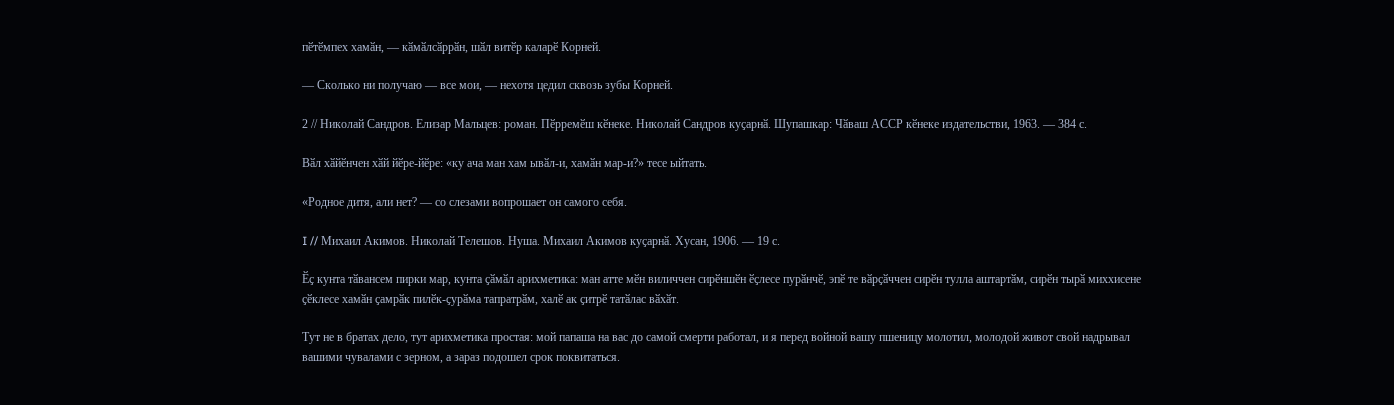пӗтӗмпех хамӑн, — кӑмӑлсӑррӑн, шӑл витӗр каларӗ Корней.

— Сколько ни получаю — все мои, — нехотя цедил сквозь зубы Корней.

2 // Николай Сандров. Елизар Мальцев: роман. Пӗрремӗш кӗнеке. Николай Сандров куҫарнӑ. Шупашкар: Чӑваш АССР кӗнеке издательстви, 1963. — 384 с.

Вӑл хӑйӗнчен хӑй йӗре-йӗре: «ку ача ман хам ывӑл-и, хамӑн мар-и?» тесе ыйтать.

«Родное дитя, али нет? — со слезами вопрошает он самого себя.

I // Михаил Акимов. Николай Телешов. Нуша. Михаил Акимов куҫарнӑ. Хусан, 1906. — 19 с.

Ӗҫ кунта тӑвансем пирки мар, кунта ҫӑмӑл арихметика: ман атте мӗн виличчен сирӗншӗн ӗҫлесе пурӑнчӗ, эпӗ те вӑрҫӑччен сирӗн тулла аштартӑм, сирӗн тырӑ миххисене ҫӗклесе хамӑн ҫамрӑк пилӗк-ҫурӑма тапратрӑм, халӗ ак ҫитрӗ татӑлас вӑхӑт.

Тут не в братах дело, тут арихметика простая: мой папаша на вас до самой смерти работал, и я перед войной вашу пшеницу молотил, молодой живот свой надрывал вашими чувалами с зерном, а зараз подошел срок поквитаться.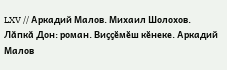LXV // Аркадий Малов. Михаил Шолохов. Лӑпкӑ Дон: роман. Виҫҫӗмӗш кӗнеке. Аркадий Малов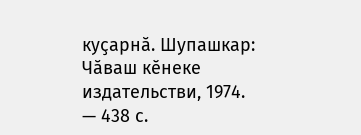куҫарнӑ. Шупашкар: Чӑваш кӗнеке издательстви, 1974. — 438 с.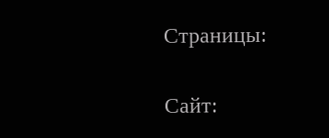Страницы:

Сайт: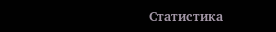Статистика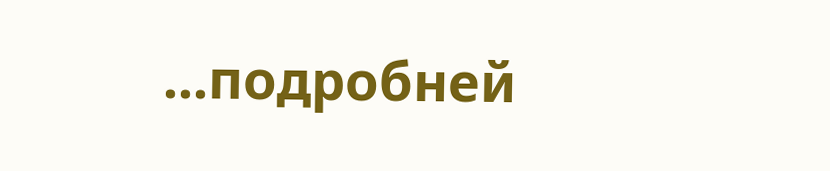...подробней